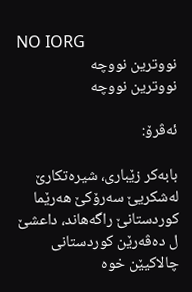NO IORG
نووترين نووچه
نووترين نووچه

ئه‌ڤرۆ:

بابه‌كر زێباری، شیره‌تكارێ له‌شكریێ سه‌رۆكێ هه‌رێما كوردستانێ راگه‌هاند، داعشێ ل ده‌ڤه‌رێن كوردستانی چالاكیێن خوه‌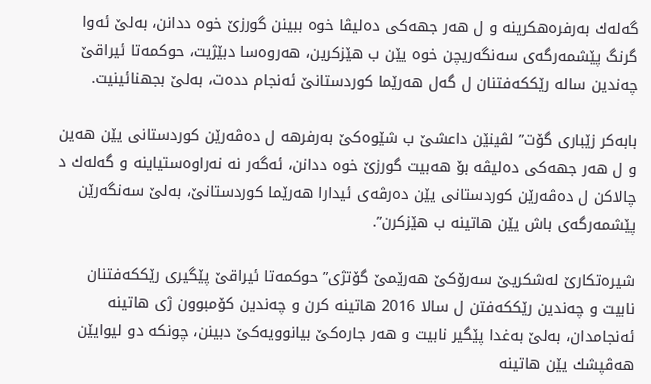گه‌له‌ك به‌رفره‌هكرینه‌ و ل هه‌ر جهه‌كی ده‌لیڤا خوه‌ ببینن گورزێ خوه‌ ددانن، به‌لێ ئه‌وا گرنگ پێشمه‌رگه‌ی سه‌نگه‌ریچن خوه‌ یێن ب هێزكرین، هه‌روه‌سا دبێژیت، حوكمه‌تا ئیراقێ چه‌ندین ساله‌ رێككه‌فتنان ل گه‌ل هه‌رێما كوردستانێ ئه‌نجام دده‌ت، به‌لێ بجهنائینیت.

بابه‌كر زێباری گۆت” لڤینێن داعشێ ب شێوه‌كێ به‌رفرهه‌ ل ده‌ڤه‌رێن كوردستانی یێن هه‌ین و ل هه‌ر جهه‌كی ده‌لیڤه‌ بۆ هه‌بیت گورزێ خوه‌ ددانن، ئه‌گه‌ر نه‌ نه‌راوه‌ستیاینه‌ و گه‌له‌ك د چالاكن ل ده‌ڤه‌رێن كوردستانی یێن ده‌رڤه‌ی ئیدارا هه‌رێما كوردستانێ، به‌لێ سه‌نگه‌رێن پێشمه‌رگه‌ی باش یێن هاتینه‌ ب هێزكرن”.

شیره‌تكارێ له‌شكریێ سه‌رۆكێ هه‌رێمێ گۆتژی” حوكمه‌تا ئیراقێ پێگیری رێككه‌فتنان نابیت و چه‌ندین رێككه‌فتن ل سالا 2016 هاتینه‌ كرن و چه‌ندین كۆمبوون ژی هاتینه‌ ئه‌نجامدان، به‌لێ به‌غدا پێگیر نابیت و هه‌ر جاره‌كێ بیانوویه‌كێ دبینن، چونكه‌ دو لیوایێن هه‌ڤپشك یێن هاتینه‌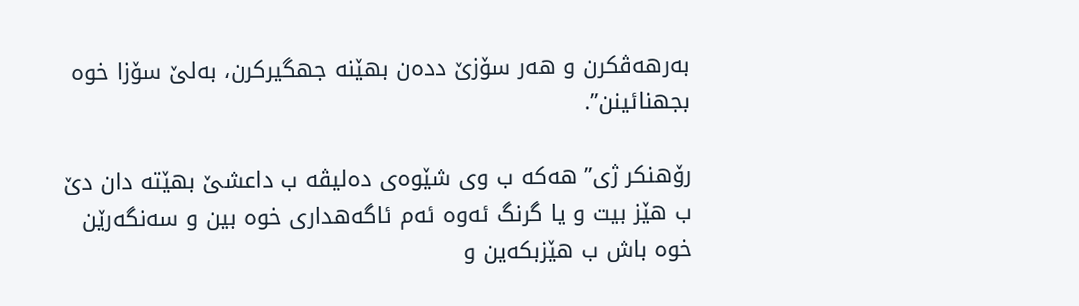به‌رهه‌ڤكرن و هه‌ر سۆزێ دده‌ن بهێنه‌ جهگیركرن، به‌لێ سۆزا خوه‌ بجهنائینن”.

رۆهنكر ژی” هه‌كه‌ ب وی شێوه‌ی ده‌لیڤه‌ ب داعشێ بهێته‌ دان دێ ب هێز بیت و یا گرنگ ئه‌وه‌ ئه‌م ئاگه‌هداری خوه‌ بین و سه‌نگه‌رێن خوه‌ باش ب هێزبكه‌ین و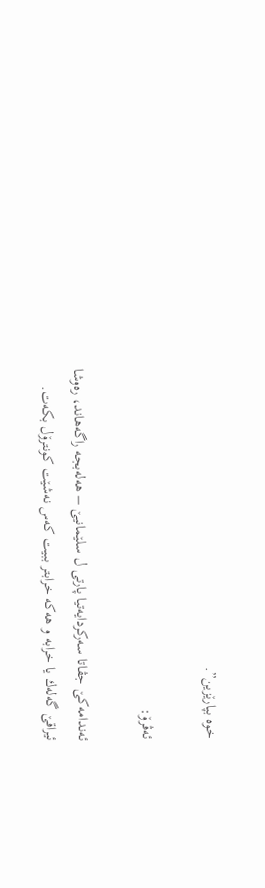خوه‌ بپارێزین”.

ئه‌ڤرۆ:

ئه‌ندامه‌كێ جڤاتا سه‌ركردایه‌تیا پارتی ل سلێمانیێ – هه‌له‌بجه‌ راگه‌هاند، ره‌وشا ئیراقێ گه‌له‌ك یا خرابه‌ و هه‌كه‌ خرابتر ببیت كه‌س نه‌شێت كونترۆل بكه‌ت.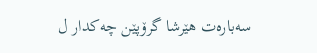سه‌باره‌ت هێرشا گرۆپێن چه‌كدار ل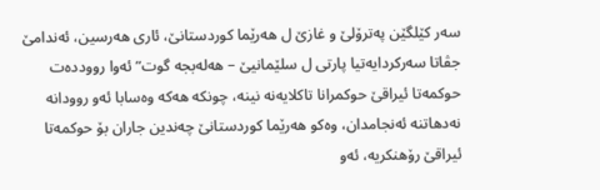سه‌ر كێلگێن په‌ترۆلێ و غازێ ل هه‌رێما كوردستانێ، ئاری هه‌رسین، ئه‌ندامێ جڤاتا سه‌ركردایه‌تیا پارتی ل سلێمانیێ – هه‌له‌بجه‌ گوت” ئه‌وا روودده‌ت حوكمه‌تا ئیراقێ حوكمرانا تاكلایه‌نه‌ نینه‌، چونكه‌ هه‌كه‌ وه‌سابا ئه‌و روودانه‌ نه‌دهاتنه‌ ئه‌نجامدان، وه‌كو هه‌رێما كوردستانێ چه‌ندین جاران بۆ حوكمه‌تا ئیراقێ رۆهنكریه‌، ئه‌و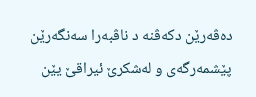ده‌ڤه‌رێن دكه‌ڤنه‌ د ناڤبه‌را سه‌نگه‌رێن پێشمه‌رگه‌ی و له‌شكرێ ئیراقێ یێن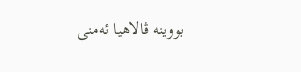بووینه‌ ڤالاهیا ئه‌منی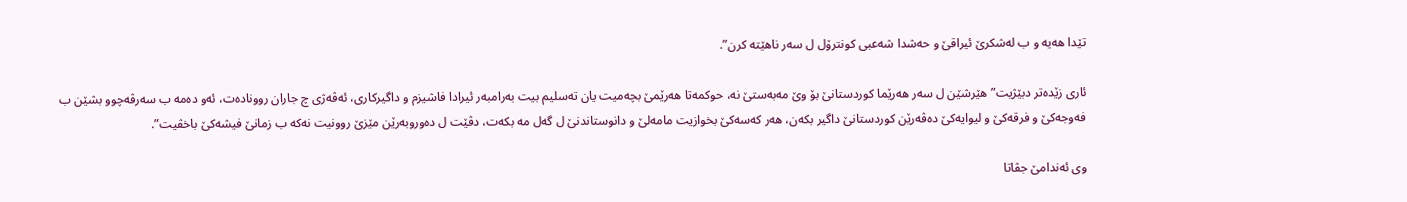تێدا هه‌یه‌ و ب له‌شكرێ ئیراقێ و حه‌شدا شه‌عبی كونترۆل ل سه‌ر ناهێته‌ كرن”.

ئاری زێده‌تر دبێژیت” هێرشێن ل سه‌ر هه‌رێما كوردستانێ بۆ وێ مه‌به‌ستێ نه‌، حوكمه‌تا هه‌رێمێ بچه‌میت یان ته‌سلیم بیت به‌رامبه‌ر ئیرادا فاشیزم و داگیركاری، ئه‌ڤه‌ژی چ جاران رووناده‌ت، ئه‌و ده‌مه‌ ب سه‌رڤه‌چوو بشێن ب فه‌وجه‌كێ و فرقه‌كێ و لیوایه‌كێ ده‌ڤه‌رێن كوردستانێ داگیر بكه‌ن، هه‌ر كه‌سه‌كێ بخوازیت مامه‌لێ و دانوستاندنێ ل گه‌ل مه‌ بكه‌ت، دڤێت ل ده‌وروبه‌رێن مێزێ روونیت نه‌كه‌ ب زمانێ فیشه‌كێ باخڤیت”.

وی ئه‌ندامێ جڤاتا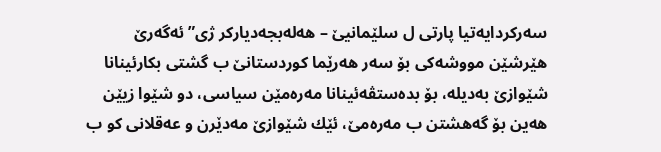سه‌ركردایه‌تیا پارتی ل سلێمانیێ – هه‌له‌بجه‌دیاركر ژی” ئه‌گه‌رێ هێرشێن مووشه‌كی بۆ سه‌ر هه‌رێما كوردستانێ ب گشتی بكارئینانا شێوازێ به‌دیله‌، بۆ بده‌ستڤه‌ئینانا مه‌ره‌مێن سیاسی، دو شێوا زیێن هه‌ین بۆ گه‌هشتن ب مه‌ره‌مێ، ئێك شێوازێ مه‌دێرن و عه‌قلانی كو ب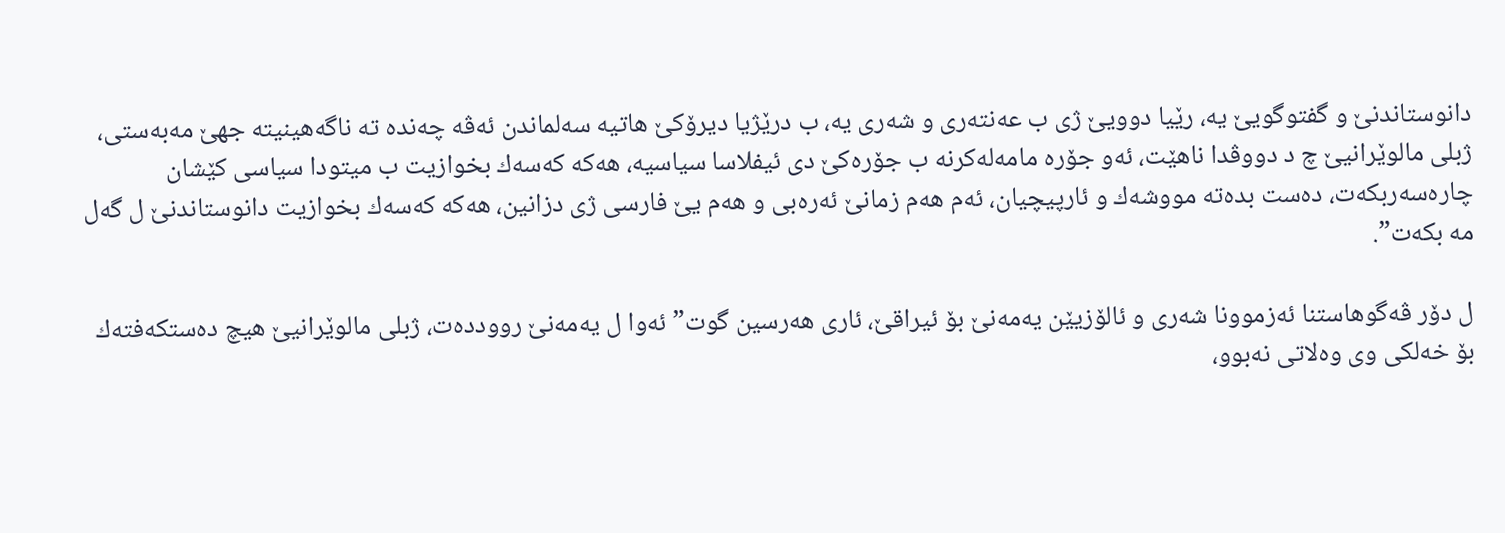دانوستاندنێ و گفتوگویێ یه‌، رێیا دوویێ ژی ب عه‌نته‌ری و شه‌ری یه‌، ب درێژیا دیرۆكێ هاتیه‌ سه‌لماندن ئه‌ڤه‌ چه‌نده‌ ته‌ ناگه‌هینیته‌ جهێ مه‌به‌ستی، ژبلی مالوێرانیێ چ د دووڤدا ناهێت، ئه‌و جۆره‌ مامه‌له‌كرنه‌ ب جۆره‌كێ دی ئیفلاسا سیاسیه‌، هه‌كه‌ كه‌سه‌ك بخوازیت ب میتودا سیاسی كێشان چاره‌سه‌ربكه‌ت، ده‌ست بده‌ته‌ مووشه‌ك و ئارپیچیان، ئه‌م هه‌م زمانێ ئه‌ره‌بی و هه‌م یێ فارسی ژی دزانین، هه‌كه‌ كه‌سه‌ك بخوازیت دانوستاندنێ ل گه‌ل مه‌ بكه‌ت”.

ل دۆر ڤه‌گوهاستنا ئه‌زموونا شه‌ری و ئالۆزیێن یه‌مه‌نێ بۆ ئیراقێ، ئاری هه‌رسین گوت” ئه‌وا ل یه‌مه‌نێ روودده‌ت، ژبلی مالوێرانیێ هیچ ده‌ستكه‌فته‌ك بۆ خه‌لكی وی وه‌لاتی نه‌بوو،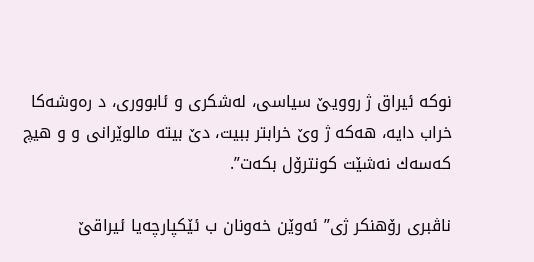نوكه‌ ئیراق ژ روویێ سیاسی، له‌شكری و ئابووری، د ره‌وشه‌كا خراب دایه‌، هه‌كه‌ ژ وێ خرابتر ببیت، دێ بیته‌ مالوێرانی و و هیچ كه‌سه‌ك نه‌شێت كونترۆل بكه‌ت”.

ناڤبری رۆهنكر ژی” ئه‌وێن خه‌ونان ب ئێكپارچه‌یا ئیراقێ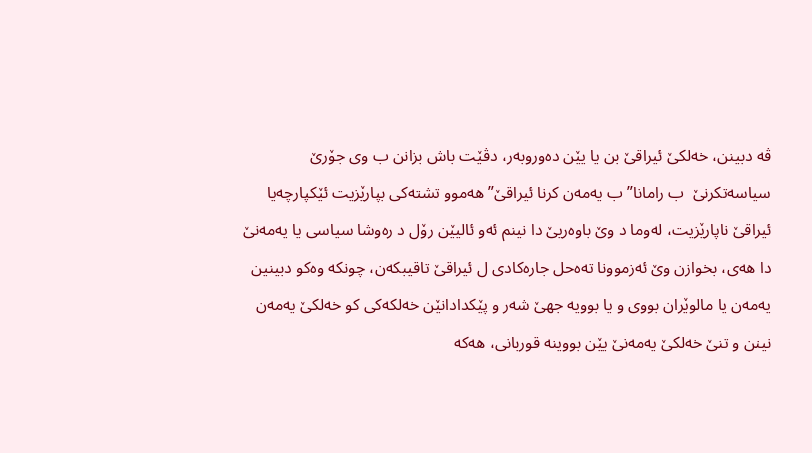ڤه‌ دبینن، خه‌لكێ ئیراقێ بن یا یێن ده‌وروبه‌ر، دڤێت باش بزانن ب وی جۆرێ سیاسه‌تكرنێ  ب رامانا” ب یه‌مه‌ن كرنا ئیراقێ” هه‌موو تشته‌كی بپارێزیت ئێكپارچه‌یا ئیراقێ ناپارێزیت، له‌وما د وێ باوه‌ریێ دا نینم ئه‌و ئالیێن رۆل د ره‌وشا سیاسی یا یه‌مه‌نێ دا هه‌ی، بخوازن وێ ئه‌زموونا ته‌ه‌حل جاره‌كادی ل ئیراقێ تاقیبكه‌ن، چونكه‌ وه‌كو دبینین یه‌مه‌ن یا مالوێران بووی و یا بوویه‌ جهێ شه‌ر و پێكدادانێن خه‌لكه‌كی كو خه‌لكێ یه‌مه‌ن نینن و تنێ خه‌لكێ یه‌مه‌نێ یێن بووینه‌ قوربانی، هه‌كه‌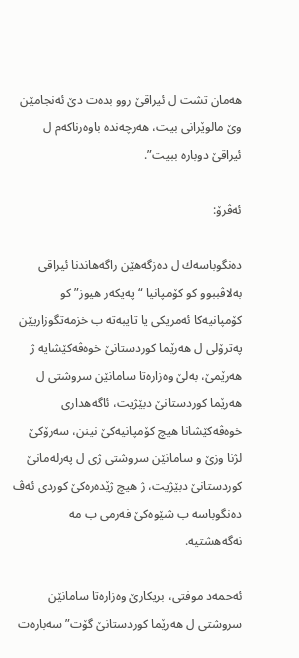هه‌مان تشت ل ئیراقێ روو بده‌ت دێ ئه‌نجامێن وێ مالوێرانی بیت، هه‌رچه‌نده‌ باوه‌رناكه‌م ل ئیراقێ دوباره‌ ببیت”.

ئه‌ڤرۆ:

ده‌نگوباسه‌ك ل ده‌زگه‌هێن راگه‌هاندنا ئیراقی به‌لاڤببوو كو كۆمپانیا “په‌یكه‌ر هیوز” كو كۆمپانیه‌كا ئه‌مریكی یا تایبه‌ته‌ ب خزمه‌تگوزاریێن په‌ترۆلی ل هه‌رێما كوردستانێ خوه‌ڤه‌كێشایه‌ ژ هه‌رێمێ، به‌لێ وه‌زاره‌تا سامانێن سروشتی ل هه‌رێما كوردستانێ دبێژیت، ئاگه‌هداری خوه‌ڤه‌كێشانا هیچ كۆمپانیه‌كێ نینن، سه‌رۆكێ لژنا وزێ و سامانێن سروشتی ژی ل په‌رله‌مانێ كوردستانێ دبێژیت، ژ هیچ ژێده‌ره‌كێ كوردی ئه‌ڤ ده‌نگوباسه‌ ب شێوه‌كێ فه‌رمی ب مه‌ نه‌گه‌هشتیه‌.

ئه‌حمه‌د موفتی، بریكارێ وه‌زاره‌تا سامانێن سروشتی ل هه‌رێما كوردستانێ گۆت” سه‌باره‌ت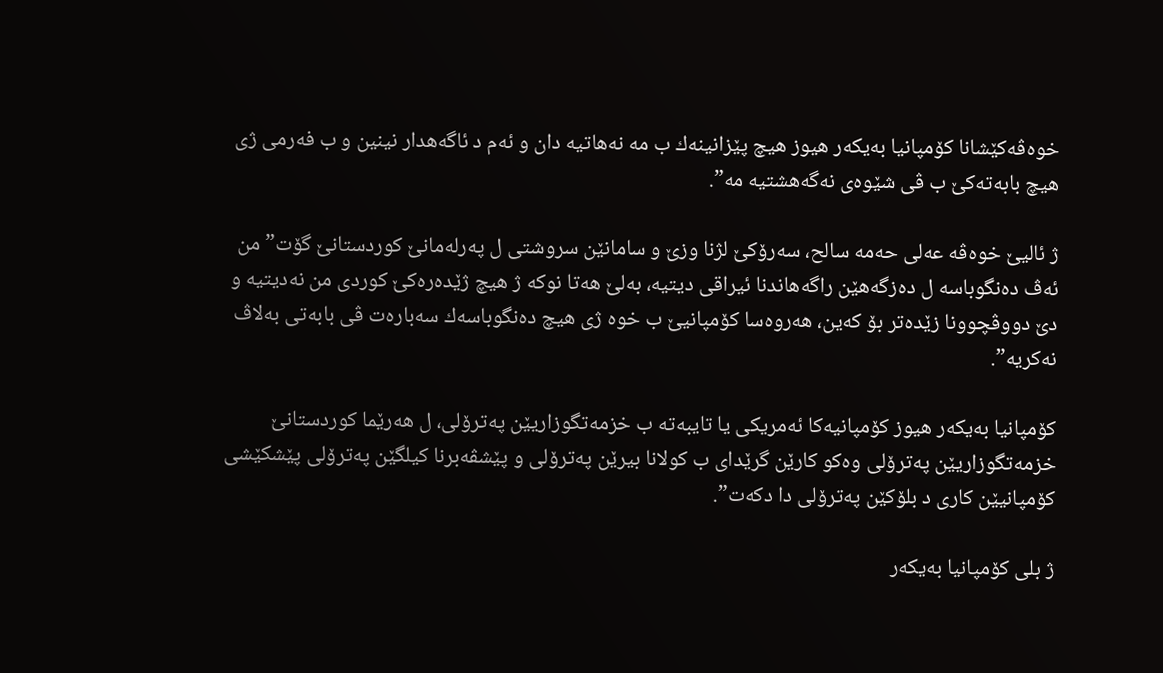خوه‌ڤه‌كێشانا كۆمپانیا به‌یكه‌ر هیوز هیچ پێزانینه‌ك ب مه‌ نه‌هاتیه‌ دان و ئه‌م د ئاگه‌هدار نینین و ب فه‌رمی ژی هیچ بابه‌ته‌كێ ب ڤی شێوه‌ی نه‌گه‌هشتیه‌ مه‌”.

ژ ئالیێ خوه‌ڤه‌ عه‌لی حه‌مه‌ سالح، سه‌رۆكێ لژنا وزێ و سامانێن سروشتی ل په‌رله‌مانێ كوردستانێ گۆت” من ئه‌ڤ ده‌نگوباسه‌ ل ده‌زگه‌هێن راگه‌هاندنا ئیراقی دیتیه‌، به‌لێ هه‌تا نوكه‌ ژ هیچ ژێده‌ره‌كێ كوردی من نه‌دیتیه‌ و دێ دووڤچوونا زێده‌تر بۆ كه‌ین، هه‌روه‌سا كۆمپانیێ ب خوه‌ ژی هیچ ده‌نگوباسه‌ك سه‌باره‌ت ڤی بابه‌تی به‌لاڤ نه‌كریه‌”.

كۆمپانیا به‌یكه‌ر هیوز كۆمپانیه‌كا ئه‌مریكی یا تایبه‌ته‌ ب خزمه‌تگوزاریێن په‌ترۆلی، ل هه‌رێما كوردستانێ خزمه‌تگوزاریێن په‌ترۆلی وه‌كو كارێن گرێدای ب كولانا بیرێن په‌ترۆلی و پێشڤه‌برنا كیلگێن په‌ترۆلی پێشكێشی كۆمپانیێن كاری د بلۆكێن په‌ترۆلی دا دكه‌ت”.

ژ بلی كۆمپانیا به‌یكه‌ر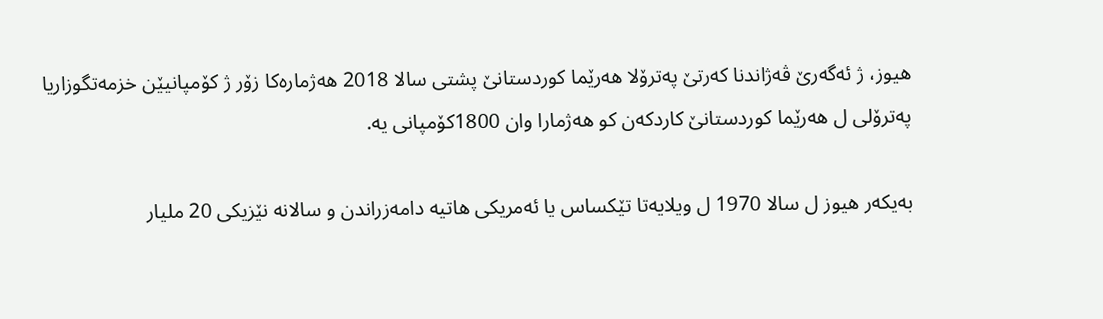هیوز، ژ ئه‌گه‌رێ ڤه‌ژاندنا كه‌رتێ په‌ترۆلا هه‌رێما كوردستانێ پشتی سالا 2018 هه‌ژماره‌كا زۆر ژ كۆمپانیێن خزمه‌تگوزاریا په‌ترۆلی ل هه‌رێما كوردستانێ كاردكه‌ن كو هه‌ژمارا وان 1800كۆمپانی یه‌.

به‌یكه‌ر هیوز ل سالا 1970 ل ویلایه‌تا تێكساس یا ئه‌مریكی هاتیه‌ دامه‌زراندن و سالانه‌ نێزیكی 20 ملیار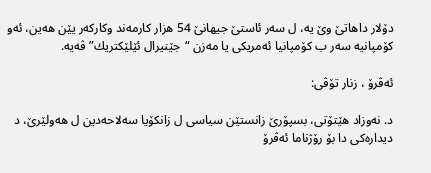دۆلار داهاتێ وێ یه‌، ل سه‌ر ئاستێ جیهانێ 54 هزار كارمه‌ند وكاركه‌ر یێن هه‌ین، ئه‌و كۆمپانیه‌ سه‌ر ب كۆمپانیا ئه‌مریكی یا مه‌زن “جێنیرال ئێلێكتریك” ڤه‌یه‌.

ئه‌ڤرۆ ، زنار تۆڤی:

د. نه‌وزاد هێتۆتی، بسپۆرێ زانستێن سیاسی ل زانكۆیا سه‌لاحه‌دین ل هه‌ولێرێ‌، د دیداره‌كی دا بۆ رۆژناما ئه‌ڤرۆ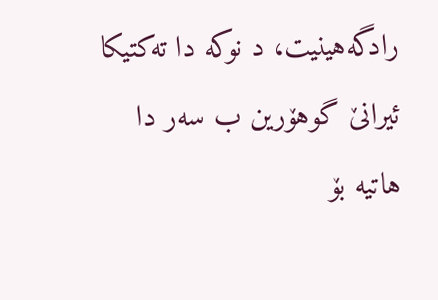رادگه‌هینیت، د نوكه‌ دا ته‌كتیكا ئیرانێ‌ گوهۆرین ب سه‌ر دا هاتیه‌ بۆ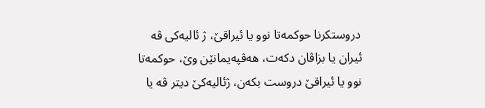دروستكرنا حوكمه‌تا نوو یا ئیراقێ، ژ ئالیه‌كی ڤه‌ ئیران یا بزاڤان دكه‌ت، هه‌ڤپه‌یمانێن وێ‌، حوكمه‌تا نوو یا ئیراقێ دروست بكه‌ن، ژئالیه‌كێ دیتر ڤه‌ یا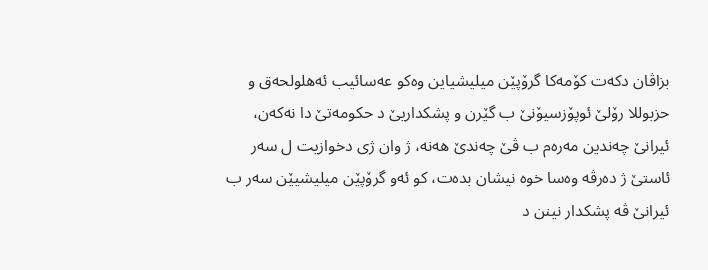بزاڤان دكه‌ت كۆمه‌كا گرۆپێن میلیشیاین وه‌كو عه‌سائیب ئه‌هلولحه‌ق و حزبوللا رۆلێ‌ ئوپۆزسیۆنێ‌ ب گێرن و پشكداریێ‌ د حكومه‌تێ‌ دا نه‌كه‌ن، ئیرانێ‌ چه‌ندین مه‌ره‌م ب ڤێ‌ چه‌ندێ‌ هه‌نه‌، ژ وان ژی دخوازیت ل سه‌ر ئاستێ‌ ژ ده‌رڤه‌ وه‌سا خوه‌ نیشان بده‌ت، كو ئه‌و گرۆپێن میلیشیێن سه‌ر ب ئیرانێ‌ ڤه‌ پشكدار نینن د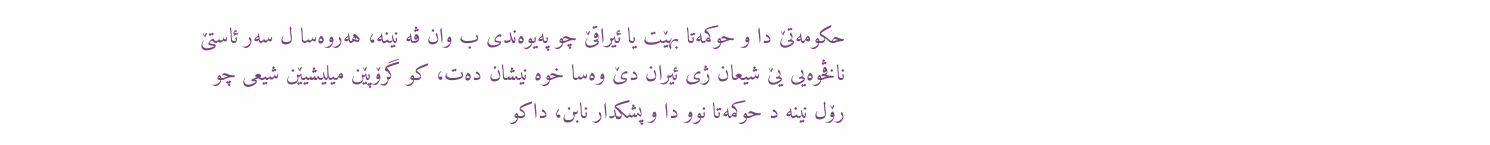حكومه‌تێ‌ دا و حوكمه‌تا بهێت یا ئیراقێ چو په‌یوه‌ندی ب وان ڤه‌ نینه‌، هه‌روه‌سا ل سه‌ر ئاستێ‌ ناڤخوه‌یی یێ‌ شیعان ژی ئیران دێ‌ وه‌سا خوه‌ نیشان ده‌ت، كو گرۆپێن میلیشیێن شیعی چو رۆل نینه‌ د حوكمه‌تا نوو دا و پشكدار نابن، داكو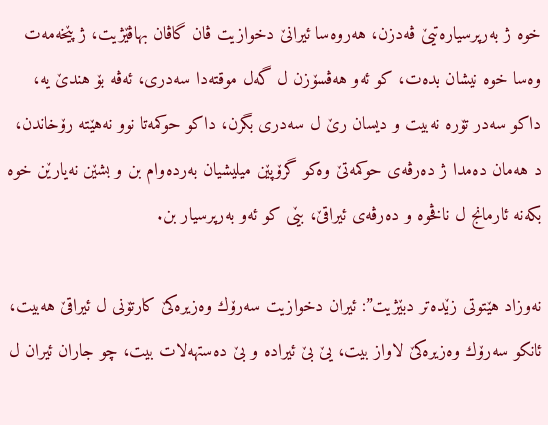خوه‌ ژ به‌رپرسیاره‌تیێ‌ ڤه‌دزن، هه‌روه‌سا ئیرانێ‌ دخوازیت ڤان گاڤان بهاڤێژیت، ژ پێخه‌مه‌ت وه‌سا خوه‌ نیشان بده‌ت، كو ئه‌و هه‌ڤسۆزن ل گه‌ل موقته‌دا سه‌دری، ئه‌ڤه‌ بۆ هندێ‌ یه‌، داكو سه‌در تۆره‌ نه‌بیت و دیسان رێ‌ ل سه‌دری بگرن، داكو حوكمه‌تا نوو نه‌هێته‌ رۆخاندن، د هه‌مان ده‌مدا ژ ده‌رڤه‌ی حوكمه‌تێ‌ وه‌كو گرۆپێن میلیشیان به‌رده‌وام بن و بشێن نه‌یارێن خوه‌ بكه‌نه‌ ئارمانج ل ناڤخوه‌ و ده‌رڤه‌ی ئیراقێ، بێی كو ئه‌و به‌رپرسیار بن.

نه‌وزاد هێتوتی زێده‌تر دبێژیت”: ئیران دخوازیت سه‌رۆك وه‌زیره‌كێ‌ كارتۆنی ل ئیراقێ هه‌بیت، ئانكو سه‌رۆك وه‌زیره‌كێ‌ لاواز بیت، یێ‌ بێ‌ ئیراده‌ و بێ‌ ده‌ستهه‌لات بیت، چو جاران ئیران ل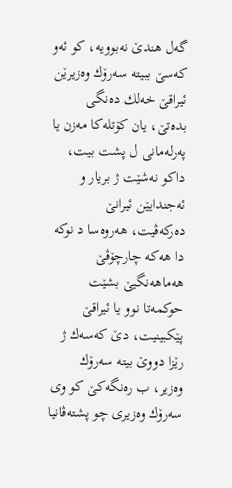گه‌ل هندێ‌ نه‌بوویه‌، كو ئه‌و كه‌سێ‌ ببیته‌ سه‌رۆك وه‌زیرێن ئیراقێ خه‌لك ده‌نگی بده‌تێ‌، یان كۆتله‌كا مه‌زن یا په‌رله‌مانی ل پشت بیت، داكو نه‌شێت ژ بریار و ئه‌جندایێن ئیرانێ‌ ده‌ركه‌ڤیت، هه‌روه‌سا د نوكه‌ دا هه‌كه‌ چارچۆڤێ‌ هه‌ماهه‌نگیێ‌ بشێت حوكمه‌تا نوو یا ئیراقێ پێكبینیت، دێ‌ كه‌سه‌ك ژ رێزا دووێ‌ بیته‌ سه‌رۆك وه‌زیر، ب ره‌نگه‌كێ‌ كو وی سه‌رۆك وه‌زیری چو پشته‌ڤانیا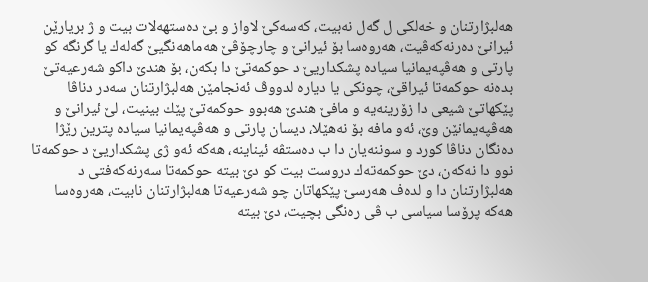هه‌لبژارتنان و خه‌لكی ل گه‌ل نه‌بیت، كه‌سه‌كێ‌ لاواز و بێ‌ ده‌ستهه‌لات بیت و ژ بریارێن ئیرانێ‌ ده‌رنه‌كه‌ڤیت، هه‌روه‌سا بۆ ئیرانێ‌ و چارچۆڤێ‌ هه‌ماهه‌نگیێ‌ گه‌له‌ك یا گرنگه‌ كو پارتی و هه‌ڤپه‌یمانیا سیاده‌ پشكداریێ‌ د حوكمه‌تێ‌ دا بكه‌ن، بۆ هندێ‌ داكو شه‌رعیه‌تێ‌ بده‌نه‌ حوكمه‌تا ئیراقێ، چونكی یا دیاره‌ لدووڤ ئه‌نجامێن هه‌لبژارتنان سه‌در دناڤا پێكهاتێ‌ شیعی دا زۆرینه‌یه‌ و مافێ‌ هندێ‌ هه‌بوو حوكمه‌تێ‌ پێك بینیت، لێ‌ ئیرانێ‌ و هه‌ڤپه‌یمانێن وێ، ئه‌و مافه‌ بۆ نه‌هێلا، دیسان پارتی و هه‌ڤپه‌یمانیا سیاده‌ پترین رێژا ده‌نگان دناڤا كورد و سوننه‌یان دا ب ده‌ستڤه‌ ئیناینه‌، هه‌كه‌ ئه‌و ژی پشكداریێ‌ د حوكمه‌تا نوو دا نه‌كه‌ن، دێ‌ حوكمه‌ته‌ك دروست بیت كو دێ‌ بیته‌ حوكمه‌تا سه‌رنه‌كه‌فتی د هه‌لبژارتنان دا و لده‌ف هه‌رسێ‌ پێكهاتان چو شه‌رعیه‌تا هه‌لبژارتنان نابیت، هه‌روه‌سا هه‌كه‌ پرۆسا سیاسی ب ڤی ره‌نگی بچیت، دێ‌ بیته‌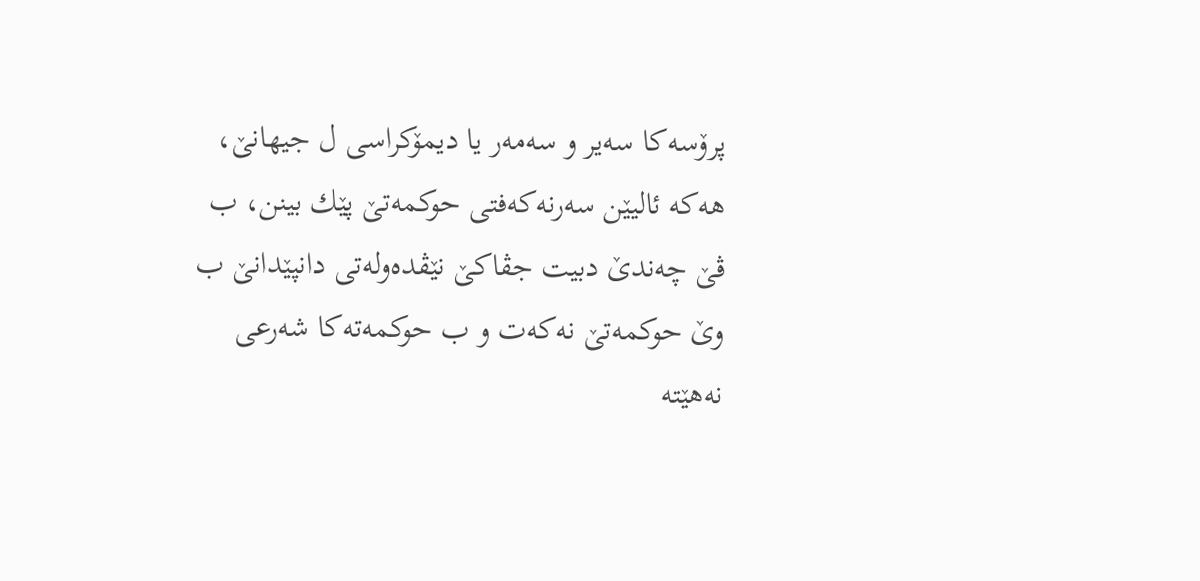پرۆسه‌كا سه‌یر و سه‌مه‌ر یا دیمۆكراسی ل جیهانێ‌، هه‌كه‌ ئالیێن سه‌رنه‌كه‌فتی حوكمه‌تێ‌ پێك بینن، ب ڤێ‌ چه‌ندێ‌ دبیت جڤاكێ‌ نێڤده‌وله‌تی دانپێدانێ ب وێ‌ حوكمه‌تێ‌ نه‌كه‌ت و ب حوكمه‌ته‌كا شه‌رعی نه‌هێته‌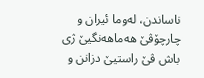ناساندن، له‌وما ئیران و چارچۆڤێ‌ هه‌ماهه‌نگیێ‌ ژی باش ڤێ‌ راستیێ‌ دزانن و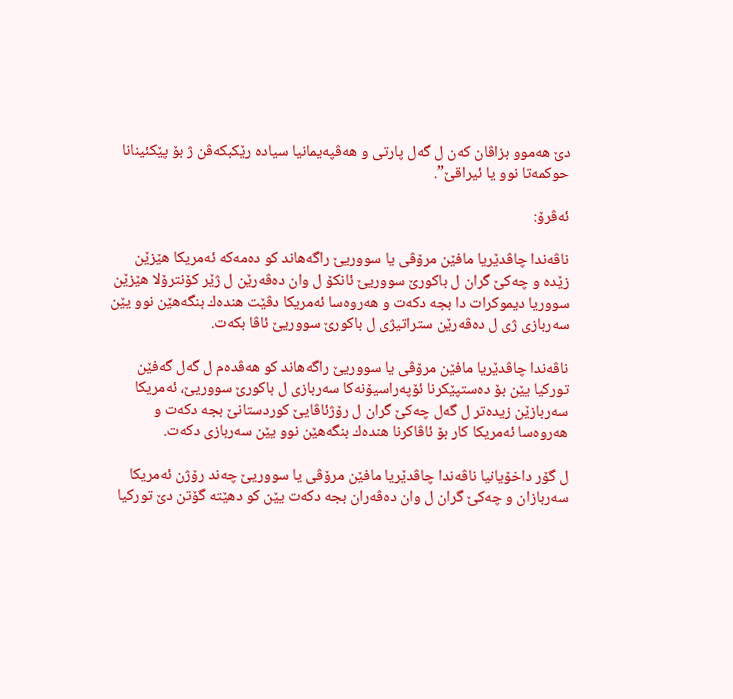دێ‌ هه‌موو بزاڤان كه‌ن ل گه‌ل پارتی و هه‌ڤپه‌یمانیا سیاده‌ رێكبكه‌ڤن ژ بۆ پێكئینانا حوكمه‌تا نوو یا ئیراقێ”.

ئه‌ڤرۆ:

ناڤه‌ندا چاڤدێریا مافێن مرۆڤی یا سووریێ راگه‌هاند كو ده‌مه‌كه‌ ئه‌مریكا هێزێن زێده‌ و چه‌كێ گران ل باكورێ سووریێ ئانكۆ ل وان ده‌ڤه‌رێن ل ژێر كۆنترۆلا هێزێن سووریا دیموكرات دا بجه دكه‌ت و هه‌روه‌سا ئه‌مریكا دڤێت هنده‌ك بنگه‌هێن نوو یێن سه‌ربازی ژی ل ده‌ڤه‌رێن ستراتیژی ل باكورێ سووریێ ئاڤا بكه‌ت.

ناڤه‌ندا چاڤدێریا مافێن مرۆڤی یا سووریێ راگه‌هاند كو هه‌ڤده‌م ل گه‌ل گه‌فێن توركیا یێن بۆ ده‌ستپێكرنا ئۆپه‌راسیۆنه‌كا سه‌ربازی ل باكورێ سووریێ، ئه‌مریكا سه‌ربازێن زیده‌تر ل گه‌ل چه‌كێ گران ل رۆژئاڤایێ كوردستانێ بجه دكه‌ت و هه‌روه‌سا ئه‌مریكا كار بۆ ئاڤاكرنا هنده‌ك بنگه‌هێن نوو یێن سه‌ربازی دكه‌ت.

ل گۆر داخۆیانیا ناڤه‌ندا چاڤدێریا مافێن مرۆڤی یا سووریێ چه‌ند رۆژن ئه‌مریكا سه‌ربازان و چه‌كێ گران ل وان ده‌ڤه‌ران بجه دكه‌ت یێن كو دهێته‌ گۆتن دێ توركیا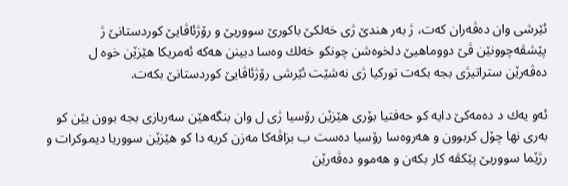ئێرشی وان ده‌ڤه‌ران كه‌ت، ژ به‌ر هندێ ژی خه‌لكێ باكورێ سووریێ و رۆژئاڤایێ كوردستانێ ژ پێشڤه‌چوونێن ڤێ دووماهیێ دلخوه‌شن چونكو خه‌لك وه‌سا دبینن هه‌كه‌ ئه‌مریكا هێزێن خوه‌ ل ده‌ڤه‌رێن ستراتیژی بجه بكه‌ت توركیا ژی نه‌شێت ئێرشی رۆژئاڤایێ كوردستانێ بكه‌ت.

ئه‌و یه‌ك د ده‌مه‌كێ دایه‌ كو حه‌فتیا بۆری هێزێن رۆسیا ژی ل وان بنگه‌هێن سه‌ربازی بجه بوون یێن كو به‌ری نها چۆل كربوون و هه‌روه‌سا رۆسیا ده‌ست ب بزاڤه‌كا مه‌زن كریه‌ دا كو هێزێن سووریا دیموكرات و رژێما سووریێ پێكڤه‌ كار بكه‌ن و هه‌موو ده‌ڤه‌رێن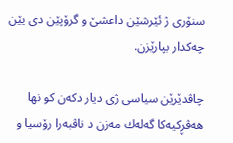سنۆری ژ ئێرشێن داعشێ و گرۆپێن دی یێن چه‌كدار بپارێزن.

چاڤدێرێن سیاسی ژی دیار دكه‌ن كو نها هه‌ڤڕكیه‌كا گه‌له‌ك مه‌زن د ناڤبه‌را رۆسیا و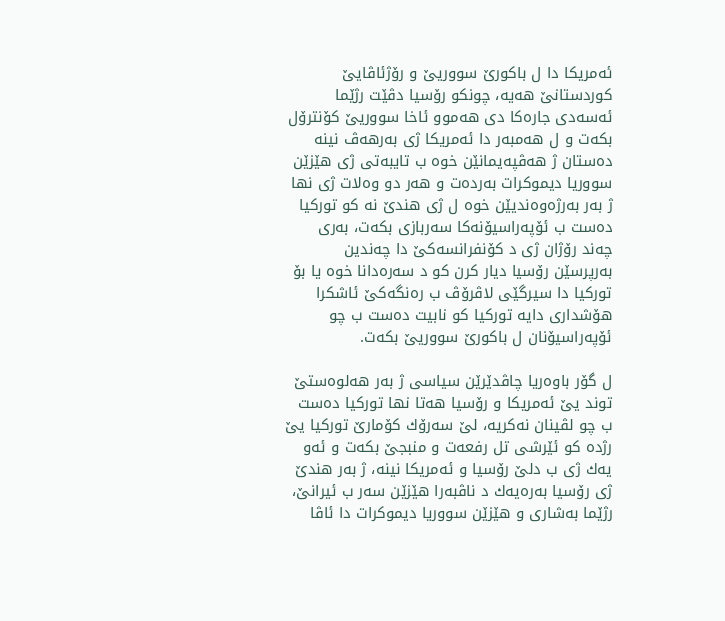ئه‌مریكا دا ل باكورێ سووریێ و رۆژئاڤایێ كوردستانێ هه‌یه‌، چونكو رۆسیا دڤێت رژێما ئه‌سه‌دی جاره‌كا دی هه‌موو ئاخا سووریێ كۆنترۆل بكه‌ت و ل هه‌مبه‌ر دا ئه‌مریكا ژی به‌رهه‌ڤ نینه‌ ده‌ستان ژ هه‌ڤپه‌یمانێن خوه‌ ب تایبه‌تی ژی هێزێن سووریا دیموكرات به‌رده‌ت و هه‌ر دو وه‌لات ژی نها ژ به‌ر به‌رژه‌وه‌ندیێن خوه‌ ل ژی هندێ نه‌ كو توركیا ده‌ست ب ئۆپه‌راسیۆنه‌كا سه‌ربازی بكه‌ت، به‌ری چه‌ند رۆژان ژی د كۆنفرانسه‌كێ دا چه‌ندین به‌رپرسێن رۆسیا دیار كرن كو د سه‌ره‌دانا خوه‌ یا بۆ توركیا دا سیرگێی لاڤرۆڤ ب ره‌نگه‌كێ ئاشكرا هۆشداری دایه‌ توركیا كو نابیت ده‌ست ب چو ئۆپه‌راسیۆنان ل باكورێ سووریێ بكه‌ت.

ل گۆر باوه‌ریا چاڤدێرێن سیاسی ژ به‌ر هه‌لوه‌ستێ توند یێ ئه‌مریكا و رۆسیا هه‌تا نها توركیا ده‌ست ب چو لڤینان نه‌كریه‌، لێ سه‌رۆك كۆمارێ توركیا یێ رژده‌ كو ئێرشی تل رفعه‌ت و منبجێ بكه‌ت و ئه‌و یه‌ك ژی ب دلێ رۆسیا و ئه‌مریكا نینه‌، ژ به‌ر هندێ ژی رۆسیا به‌ره‌یه‌ك د ناڤبه‌را هێزێن سه‌ر ب ئیرانێ، رژێما به‌شاری و هێزێن سووریا دیموكرات دا ئاڤا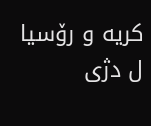كریه‌ و رۆسیا ل دژی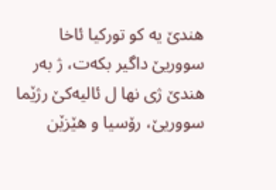هندێ یه‌ كو توركیا ئاخا سووریێ داگیر بكه‌ت، ژ به‌ر هندێ ژی نها ل ئالیه‌كێ رژێما سووریێ، رۆسیا و هێزێن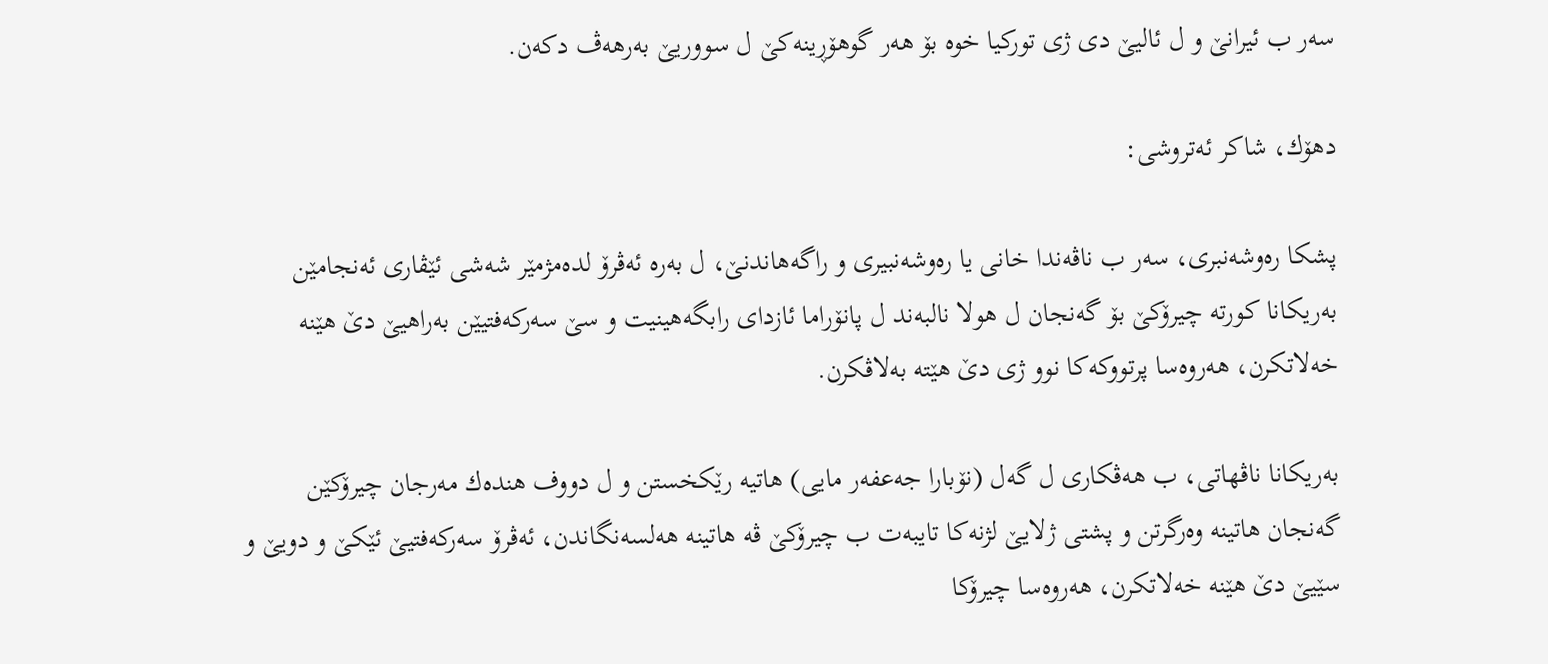سه‌ر ب ئیرانێ و ل ئالیێ دی ژی توركیا خوه‌ بۆ هه‌ر گوهۆڕینه‌كێ ل سووریێ به‌رهه‌ڤ دكه‌ن.

دهۆك، شاكر ئه‌تروشی:

پشكا ره‌وشه‌نبری، سه‌ر ب ناڤه‌ندا خانی یا ره‌وشه‌نبیری و راگه‌هاندنێ‌، ل به‌ره‌ ئه‌ڤرۆ لده‌مژمێر شه‌شی ئێڤاری ئه‌نجامێن به‌ریكانا كورته‌ چیرۆكێ‌ بۆ گه‌نجان ل هولا نالبه‌ند ل پانۆراما ئازدای رابگه‌هینیت و سێ‌ سه‌ركه‌فتیێن به‌راهیێ‌ دێ‌ هێنه‌ خه‌لاتكرن، هه‌روه‌سا پرتووكه‌كا نوو ژی دێ‌ هێته‌ به‌لاڤكرن.

به‌ریكانا ناڤهاتی، ب هه‌ڤكاری ل گه‌ل (نۆبارا جه‌عفه‌ر مایی) هاتیه‌ رێكخستن و ل دووف هنده‌ك مه‌رجان چیرۆكێن گه‌نجان هاتینه‌ وه‌رگرتن و پشتی ژلایێ‌ لژنه‌كا تایبه‌ت ب چیرۆكێ‌ ڤه‌ هاتینه‌ هه‌لسه‌نگاندن، ئه‌ڤرۆ سه‌ركه‌فتیێ‌ ئێكێ‌ و دویێ‌ و سێیێ‌ دێ‌ هێنه‌ خه‌لاتكرن، هه‌روه‌سا چیرۆكا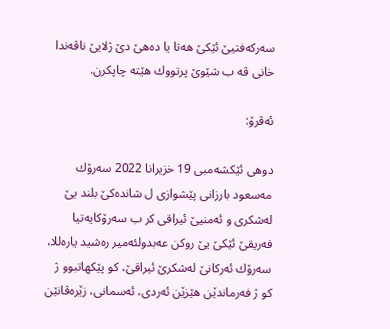سه‌ركه‌فتیێ‌ ئێكێ‌ هه‌تا یا ده‌هێ‌ دێ‌ ژلایێ‌ ناڤه‌ندا خانی ڤه‌ ب شێوێ‌ پرتووك هێته‌ چاپكرن.

ئه‌ڤرۆ:

دوهی ئێكشه‌مبی 19 خزیرانا 2022 سه‌رۆك مه‌سعود بارزانی پێشوازی ل شانده‌كێ بلند یێ له‌شكری و ئه‌منیێ ئیراقی كر ب سه‌رۆكایه‌تیا فه‌ریقێ ئێكێ یێ روكن عه‌بدولئه‌میر ره‌شید یاره‌للا، سه‌رۆك ئه‌ركانێ له‌شكرێ ئیراقێ، كو پێكهاتبوو ژ كو ژ فه‌رماندێن هێزێن ئه‌ردی، ئه‌سمانی، زێره‌ڤانێن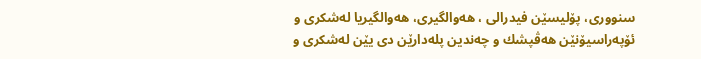سنووری، پۆلیسێن فیدرالی ، هه‌والگیری، هه‌والگیریا له‌شكری و ئۆپه‌راسیۆنێن هه‌ڤپشك و چه‌ندین پله‌دارێن دی یێن له‌شكری و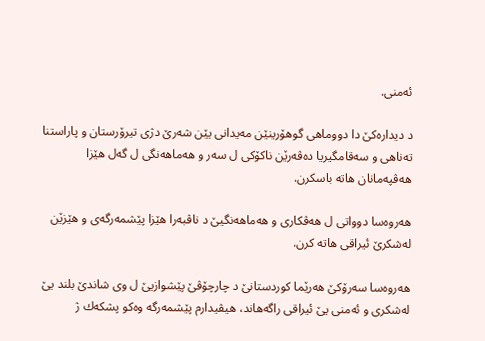ئه‌منی.

د دیداره‌كێ دا دووماهی گوهۆرینێن مه‌یدانی یێن شه‌رێ دژی تیرۆرستان و پاراستنا ته‌ناهی و سه‌قامگیریا ده‌ڤه‌رێن ناكۆكی ل سه‌ر و هه‌ماهه‌نگی ل گه‌ل هێزا هه‌ڤپه‌مانان هاته‌ باسكرن.

هه‌روه‌سا دوواتی ل هه‌ڤكاری و هه‌ماهه‌نگیێ د ناڤبه‌را هێزا پێشمه‌رگه‌ی و هێزێن له‌شكرێ ئیراقی هاته‌ كرن.

هه‌روه‌سا سه‌رۆكێ هه‌رێما كوردستانێ د چارچۆڤێ پێشوازیێ ل وی شاندێ بلند یێ له‌شكری و ئه‌منی یێ ئیراقی راگه‌هاند، هیڤیدارم پێشمه‌رگه‌ وه‌كو پشكه‌ك ژ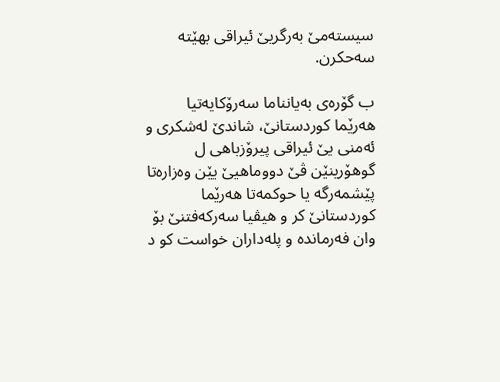سیسته‌مێ به‌رگریێ ئیراقی بهێته‌ سه‌حكرن.

ب گۆره‌ی به‌یانناما سه‌رۆكایه‌تیا هه‌رێما كوردستانێ، شاندێ له‌شكری و ئه‌منی یێ ئیراقی پیرۆزباهی ل گوهۆرینێن ڤێ دووماهیێ یێن وه‌زاره‌تا پێشمه‌رگه‌ یا حوكمه‌تا هه‌رێما كوردستانێ كر و هیڤیا سه‌ركه‌فتنێ بۆ وان فه‌رمانده‌ و پله‌داران خواست كو د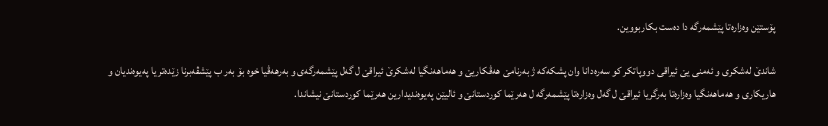پۆستێن وه‌زاره‌تا پێشمه‌رگه‌ دا ده‌ست بكاربووین.

شاندێ له‌شكری و ئه‌منی یێ ئیراقی دووپاتكر كو سه‌ره‌دانا وان پشكه‌كه‌ ژ به‌رنامێ هه‌ڤكاریێ و هه‌ماهه‌نگیا له‌شكرێ ئیراقێ ل گه‌ل پێشمه‌رگه‌ی و به‌رهه‌ڤیا خوه‌ بۆ به‌ر ب پێشڤه‌برنا زێده‌تر یا په‌یوه‌ندیان و هاریكاری و هه‌ماهه‌نگیا وه‌زاره‌تا به‌رگریا ئیراقێ ل گه‌ل وه‌زاره‌تا پێشمه‌رگه‌ ل هه‌رێما كوردستانێ و ئالیێن په‌یوه‌ندیدارین هه‌رێما كوردستانێ نیشاندا.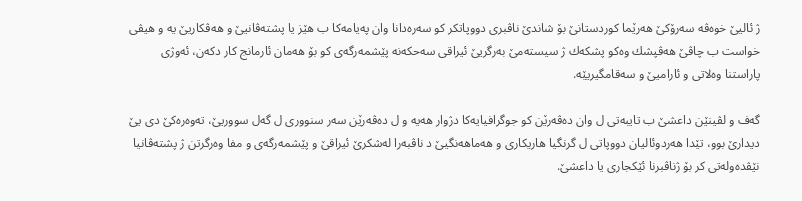ژ ئالیێ خوه‌ڤه‌ سه‌رۆكێ هه‌رێما كوردستانێ بۆ شاندێ ناڤبری دووپاتكر كو سه‌ره‌دانا وان په‌یامه‌كا ب هێز یا پشته‌ڤانیێ و هه‌ڤكاریێ یه‌ و هیڤی خواست ب چاڤێ هه‌ڤپشك وه‌كو پشكه‌ك ژ سیسته‌مێ به‌رگریێ ئیراقی سه‌حكه‌نه‌ پێشمه‌رگه‌ی كو بۆ هه‌مان ئارمانج كار دكه‌ن، ئه‌وژی پاراستنا وه‌لاتی و ئارامیێ و سه‌قامگیریێه‌.

گه‌ف و لڤینێن داعشێ ب تایبه‌تی ل وان ده‌ڤه‌رێن كو جوگرافیایه‌كا دژوار هه‌یه‌ و ل ده‌ڤه‌رێن سه‌ر سنووری ل گه‌ل سووریێ، ته‌وه‌ره‌كێ دی یێ دیدارێ بوو، تێدا هه‌ردوئالیان دووپاتی ل گرنگیا هاریكاری و هه‌ماهه‌نگیێ د ناڤبه‌را له‌شكرێ ئیراقێ و پێشمه‌رگه‌ی و مفا وه‌رگرتن ژ پشته‌ڤانیا نێڤده‌وله‌تی كر بۆ ژناڤبرنا ئێكجاری یا داعشێ.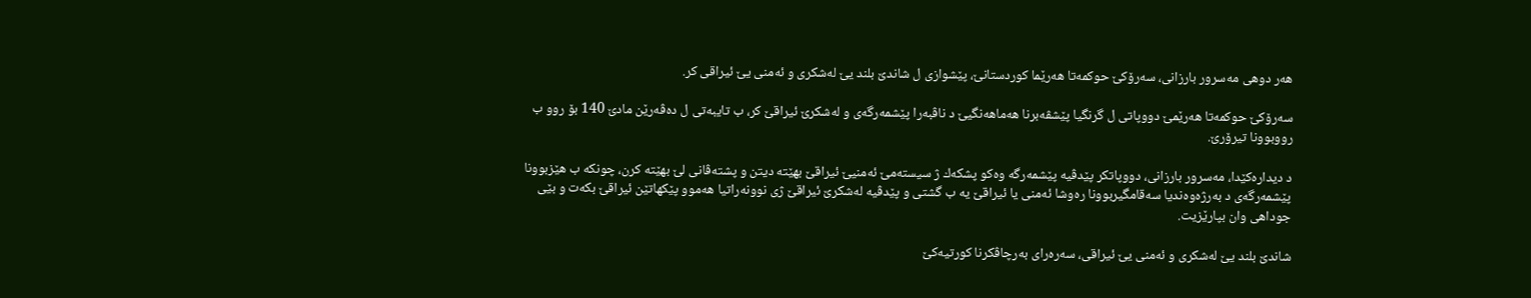هه‌ر دوهی مه‌سرور بارزانی، سه‌رۆكێ حوكمه‌تا هه‌رێما كوردستانێ، پێشوازی ل شاندێ بلند یێ له‌شكری و ئه‌منی یێ ئیراقی كر.

سه‌رۆكێ حوكمه‌تا هه‌رێمێ دووپاتی ل گرنگیا پێشڤه‌برنا هه‌ماهه‌نگیێ د ناڤبه‌را پێشمه‌رگه‌ی و له‌شكرێ ئیراقێ كر، ب تایبه‌تی ل ده‌ڤه‌رێن مادێ 140 بۆ روو ب رووبوونا تیرۆرێ.

د دیداره‌كێدا، مه‌سرور بارزانی، دووپاتكر پێدڤیه‌ پێشمه‌رگه‌ وه‌كو پشكه‌ك ژ سیسته‌مێ ئه‌منیێ ئیراقێ بهێته‌ دیتن و پشته‌ڤانی لێ بهێته‌ كرن، چونكه‌ ب هێزبوونا پێشمه‌رگه‌ی د به‌رژه‌وه‌ندیا سه‌قامگیربوونا ره‌وشا ئه‌منی یا ئیراقێ یه‌ ب گشتی و پێدڤیه‌ له‌شكرێ ئیراقێ ژی نوونه‌راتیا هه‌موو پێكهاتێن ئیراقێ بكه‌ت و بێی جوداهی وان بپارێزیت.

شاندێ بلند یێ له‌شكری و ئه‌منی یێ ئیراقی، سه‌ره‌رای به‌رچاڤكرنا كورتیه‌كێ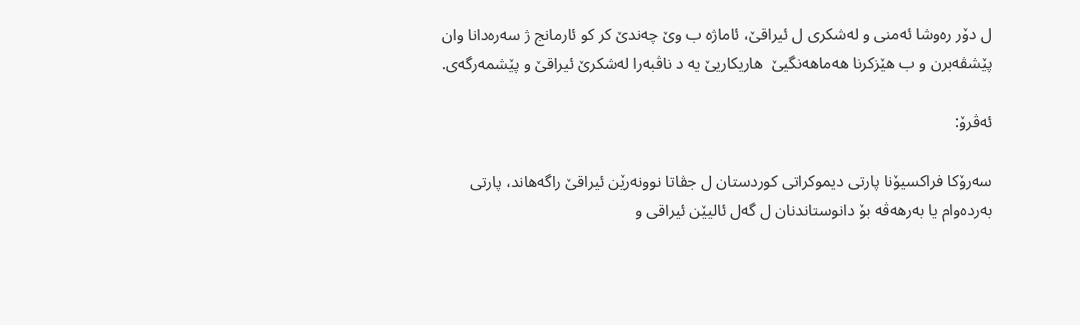ل دۆر ره‌وشا ئه‌منی و له‌شكری ل ئیراقێ، ئاماژه‌ ب وێ چه‌ندێ كر كو ئارمانج ژ سه‌ره‌دانا وان پێشڤه‌برن و ب هێزكرنا هه‌ماهه‌نگیێ  هاریكاریێ یه‌ د ناڤبه‌را له‌شكرێ ئیراقێ و پێشمه‌رگه‌ی.

ئه‌ڤرۆ:

سه‌رۆكا فراكسیۆنا پارتی دیموكراتی كوردستان ل جڤاتا نوونه‌رێن ئیراقێ راگه‌هاند، پارتی به‌رده‌وام یا به‌رهه‌ڤه‌ بۆ دانوستاندنان ل گه‌ل ئالیێن ئیراقی و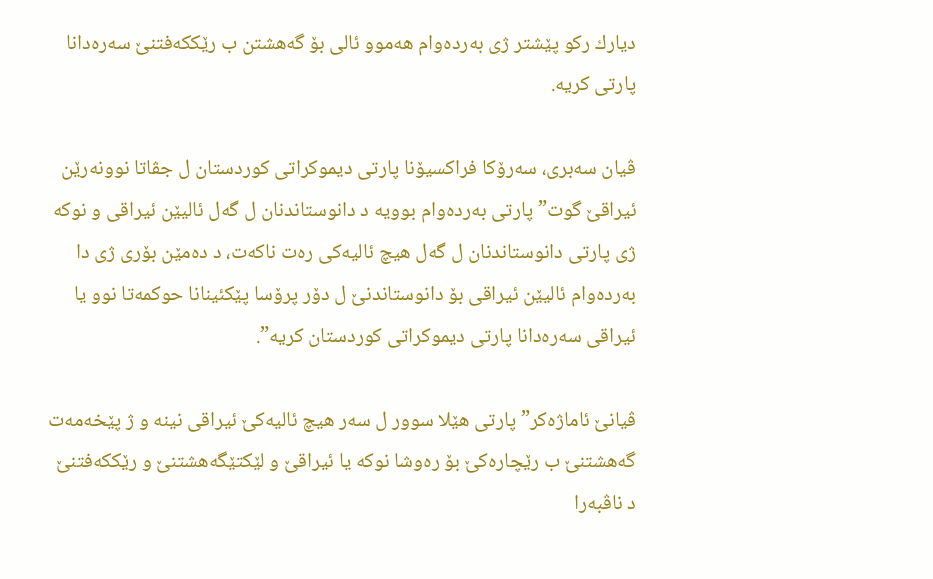دیارك ركو پێشتر ژی به‌رده‌وام هه‌موو ئالی بۆ گه‌هشتن ب رێككه‌فتنێ سه‌ره‌دانا پارتی كریه‌.

ڤیان سه‌بری، سه‌رۆكا فراكسیۆنا پارتی دیموكراتی كوردستان ل جڤاتا نوونه‌رێن ئیراقێ گوت” پارتی به‌رده‌وام بوویه‌ د دانوستاندنان ل گه‌ل ئالیێن ئیراقی و نوكه‌ ژی پارتی دانوستاندنان ل گه‌ل هیچ ئالیه‌كی ره‌ت ناكه‌ت، د ده‌مێن بۆری ژی دا به‌رده‌وام ئالیێن ئیراقی بۆ دانوستاندنێ ل دۆر پرۆسا پێكئینانا حوكمه‌تا نوو یا ئیراقی سه‌ره‌دانا پارتی دیموكراتی كوردستان كریه‌”.

ڤیانێ ئاماژه‌كر” پارتی هێلا سوور ل سه‌ر هیچ ئالیه‌كێ ئیراقی نینه‌ و ژ پێخه‌مه‌ت گه‌هشتنێ ب رێچاره‌كێ بۆ ره‌وشا نوكه‌ یا ئیراقێ و لێكتێگه‌هشتنێ و رێككه‌فتنێ    د ناڤبه‌را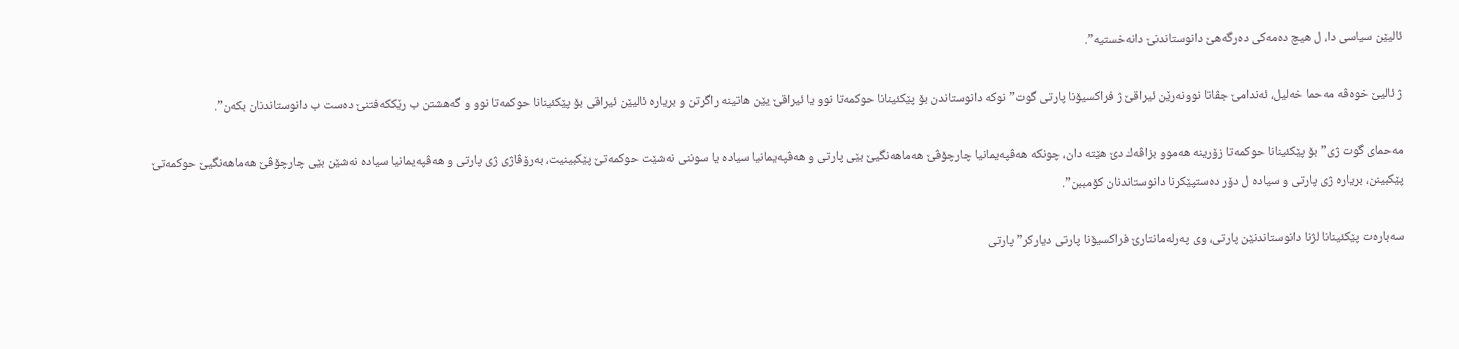ئالیێن سیاسی دا، ل هیچ ده‌مه‌كی ده‌رگه‌هێ دانوستاندنێ دانه‌خستیه‌”.

ژ ئالیێ خوه‌ڤه‌ مه‌حما خه‌لیل، ئه‌ندامێ جڤاتا نوونه‌رێن ئیراقێ ژ فراكسیۆنا پارتی گوت” نوكه‌ دانوستاندن بۆ پێكئینانا حوكمه‌تا نوو یا ئیراقێ یێن هاتینه‌ راگرتن و بریاره‌ ئالیێن ئیراقی بۆ پێكئینانا حوكمه‌تا نوو و گه‌هشتن ب رێككه‌فتنێ ده‌ست ب دانوستاندنان بكه‌ن”.

مه‌حمای گوت ژی” بۆ پێكئینانا حوكمه‌تا زۆرینه‌ هه‌موو بزاڤه‌ك دێ هێته‌ دان، چونكه‌ هه‌ڤپه‌یمانیا چارچۆڤێ هه‌ماهه‌نگیێ بێی پارتی و هه‌ڤپه‌یمانیا سیاده‌ یا سوننی نه‌شێت حوكمه‌تێ پێكبینیت، به‌رۆڤاژی ژی پارتی و هه‌ڤپه‌یمانیا سیاده‌ نه‌شێن بێی چارچۆڤێ هه‌ماهه‌نگیێ حوكمه‌تێ پێكبینن، بریاره‌ ژی پارتی و سیاده‌ ل دۆر ده‌ستپێكرنا دانوستاندنان كۆمببن”.

سه‌باره‌ت پێكئینانا لژنا دانوستاندنێن پارتی، وی په‌رله‌مانتارێ فراكسیۆنا پارتی دیاركر” پارتی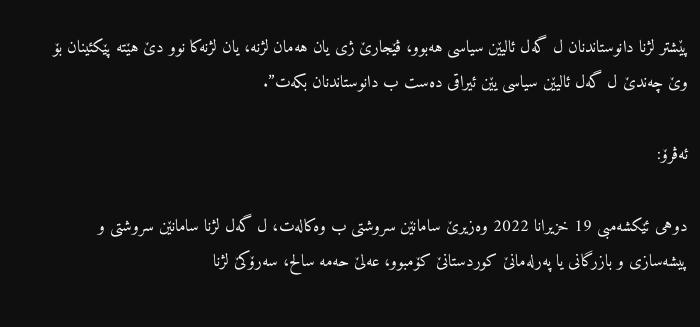پێشتر لژنا دانوستاندنان ل گه‌ل ئالیێن سیاسی هه‌بوو، ڤێجارێ ژی یان هه‌مان لژنه‌، یان لژنه‌كا نوو دێ هێته‌ پێكئینان بۆ وێ چه‌ندێ ل گه‌ل ئالیێن سیاسی یێن ئیراقی ده‌ست ب دانوستاندنان بكه‌ت”.

ئه‌ڤرۆ:

دوهی ئێكشه‌مبی 19 خزیرانا 2022 وه‌زیرێ سامانێن سروشتی ب وه‌كاله‌ت، ل گه‌ل لژنا سامانێن سروشتی و پیشه‌سازی و بازرگانی یا په‌رله‌مانێ كوردستانێ كۆمبوو، عه‌لێ حه‌مه‌ سالح، سه‌رۆكێ لژنا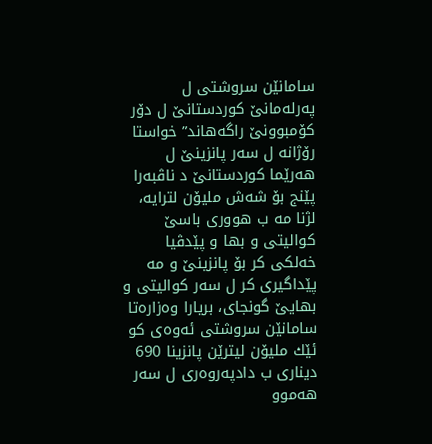سامانێن سروشتی ل په‌رله‌مانێ كوردستانێ ل دۆر كۆمبوونێ راگه‌هاند” خواستا رۆژانه‌ ل سه‌ر پانزینێ ل هه‌رێما كوردستانێ د ناڤبه‌را پێنج بۆ شه‌ش ملیۆن لترایه‌، لژنا مه‌ ب هووری باسێ كوالیتی و بها و پێدڤیا خه‌لكی كر بۆ پانزینێ و مه‌ پێداگیری كر ل سه‌ر كوالیتی و بهایێ گونجای، بریارا وه‌زاره‌تا سامانێن سروشتی ئه‌وه‌ی كو ئێك ملیۆن لیترێن پانزینا 690 دیناری ب دادپه‌روه‌ری ل سه‌ر هه‌موو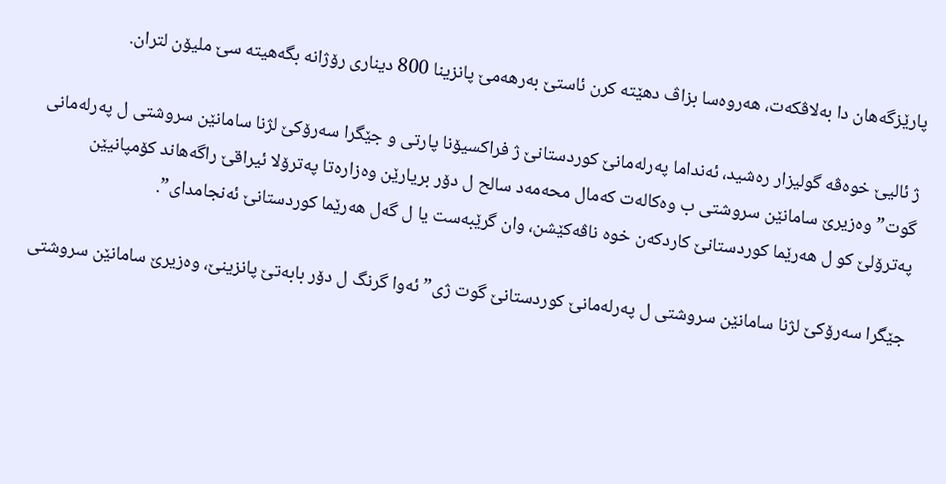پارێزگه‌هان دا به‌لاڤكه‌ت، هه‌روه‌سا بزاڤ دهێته‌ كرن ئاستێ به‌رهه‌مێ پانزینا 800 دیناری رۆژانه‌ بگه‌هیته‌ سێ ملیۆن لتران.

ژ ئالیێ خوه‌ڤه‌ گولیزار ره‌شید، ئه‌نداما په‌رله‌مانێ كوردستانێ ژ فراكسیۆنا پارتی و جێگرا سه‌رۆكێ لژنا سامانێن سروشتی ل په‌رله‌مانی گوت” وه‌زیرێ سامانێن سروشتی ب وه‌كاله‌ت كه‌مال محه‌مه‌د سالح ل دۆر بریارێن وه‌زاره‌تا په‌ترۆلا ئیراقێ راگه‌هاند كۆمپانیێن په‌ترۆلێ كو ل هه‌رێما كوردستانێ كاردكه‌ن خوه‌ ناڤه‌كێشن، وان گرێبه‌ست یا ل گه‌ل هه‌رێما كوردستانێ ئه‌نجامدای”.

جێگرا سه‌رۆكێ لژنا سامانێن سروشتی ل په‌رله‌مانێ كوردستانێ گوت ژی” ئه‌وا گرنگ ل دۆر بابه‌تێ پانزینێ، وه‌زیرێ سامانێن سروشتی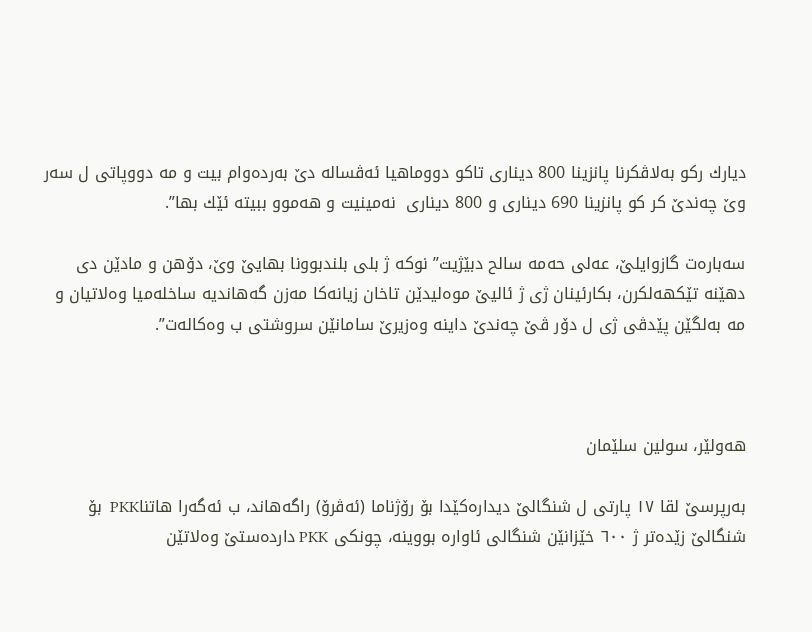دیارك ركو به‌لاڤكرنا پانزینا 800 دیناری تاكو دووماهیا ئه‌ڤساله‌ دێ به‌رده‌وام بیت و مه‌ دووپاتی ل سه‌ر وێ چه‌ندێ كر كو پانزینا 690 دیناری و 800 دیناری  نه‌مینیت و هه‌موو ببیته‌ ئێك بها”.

سه‌باره‌ت گازوایلێ، عه‌لی حه‌مه‌ سالح دبێژیت” نوكه‌ ژ بلی بلندبوونا بهایێ وێ، دۆهن و مادێن دی دهێنه‌ تێكهه‌لكرن، بكارئینان ژی ژ ئالیێ موه‌لیدێن تاخان زیانه‌كا مه‌زن گه‌هاندیه‌ ساخله‌میا وه‌لاتیان و مه‌ به‌لگێن پێدڤی ژی ل دۆر ڤێ چه‌ندێ داینه‌ وه‌زیرێ سامانێن سروشتی ب وه‌كاله‌ت”.



هه‌ولێر، سولین سلێمان

به‌رپرسێ لقا ١٧ پارتی ل شنگالێ دیداره‌كێدا بۆ رۆژناما (ئه‌ڤرۆ) راگه‌هاند، ب ئه‌گه‌را هاتناPKK  بۆ شنگالێ زێده‌تر ژ ٦٠٠ خێزانێن شنگالی ئاواره‌ بووینه‌، چونكی PKK دارده‌ستێ وه‌لاتێن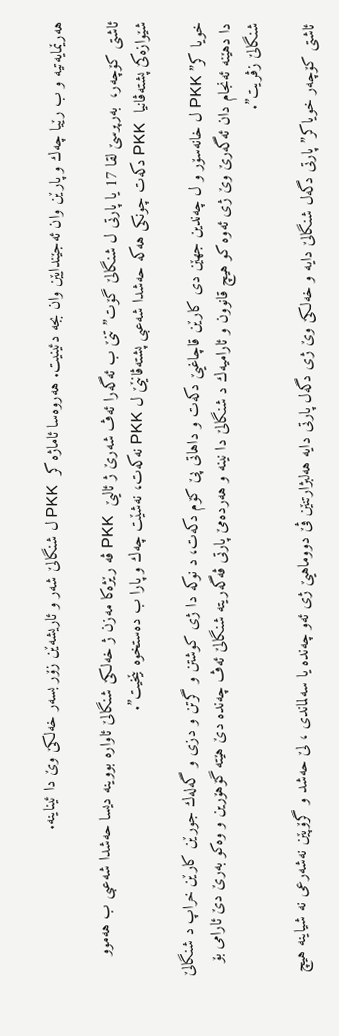هه‌رێمایه‌تیه‌ و ب رێیا چه‌ك و پارێن وان ئه‌جێندایێن وان بجه دئینیت. هه‌روه‌سا ئاماژه‌ كر  PKK ل شنگالێ شه‌ر و ئاریشه‌ێن زۆر بسه‌ر خه‌لكێ وێ دا ئیناینه‌.

ئاشتی كۆچه‌ر،  به‌رپرسێ لقا 17 یا پارتی ل شنگالێ گۆت” تنێ ب ئه‌گه‌را ئه‌ڤ شه‌رێ ژ ئالیێ  PKK ڤه‌ رێژه‌كا مه‌زن ژ خه‌لكێ شنگالێ ئاواره‌ بووینه‌ دیسا حه‌شدا شه‌عبی ب هه‌موو شێوازه‌كێ پشته‌ڤانیا  PKK دكه‌ت چونكی هه‌كه‌ حه‌شدا شه‌عبی پشته‌ڤانێێ ل PKK نه‌كه‌ت، نه‌شێت چه‌ك و پارا ب ده‌ستخوه‌ بێخیت”.

خویا كر” PKK ل خانه‌سۆر و ل چه‌ندین جهێن دی كارێن قاچاغیێ دكه‌ت و داهاتی پێ كۆم دكه‌ت، د نوكه‌ دا ژی كوشتن و گرتن و دزی و گه‌له‌ك جورێن كارێن خراپ د شنگالێ دا دهێنه‌ ئه‌نجام دان ئه‌گه‌رێ وێ ژی ئه‌وه‌ كو هیچ قانوون و ئارامیه‌ك د شنگالێ دا نینه‌ و هه‌رده‌مێ پارتی ڤه‌گه‌ریته‌ شنگالێ ئه‌ڤ چه‌نده‌ دێ هێته‌ گۆهۆرین و وه‌كو به‌رێ دێ ئارامی بۆ شنگالێ زڤریت”.

ئاشتی كۆچه‌ر خویاكر”پارتی دگه‌ل شنگالێ دایه‌ و خه‌لكێ وێ ژی دگه‌ل پارتی دایه‌ هه‌لبژارتنێن ڤێ دووماهیێ ژی ئه‌و چه‌نده‌ یا سه‌لماندی ، لێ حه‌شد و گرۆپێن نه‌شه‌رعی نه‌ شیاینه‌ هیچ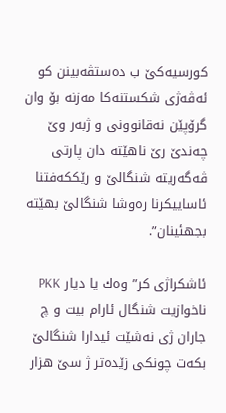كورسیه‌كێ ب ده‌ستڤه‌بینن كو ئه‌ڤه‌ژی شكستنه‌كا مه‌زنه‌ بۆ وان گرۆپێن نه‌قانوونی و ژبه‌ر وێ چه‌ندێ رێ ناهێته‌ دان پارتی ڤه‌گه‌ریته‌ شنگالێ و رێككه‌فتنا ئاساییكرنا ره‌وشا شنگالێ بهێته‌ بجهئینان”.

ئاشكراژی كر” وه‌ك یا دیار PKK ناخوازیت شنگال ئارام بیت و چ جاران ژی نه‌شێت ئیدارا شنگالێ بكه‌ت چونكی زێده‌تر ژ سێ هزار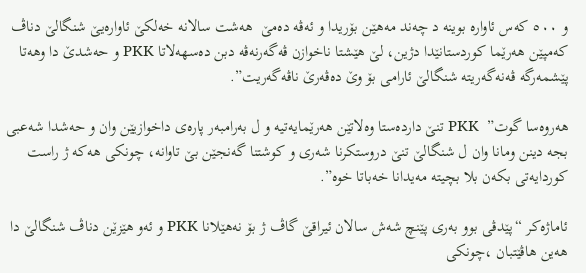و ٥٠٠ كه‌س ئاواره‌ بوینه‌ د چه‌ند مه‌هێن بۆریدا و ئه‌ڤه‌ ده‌مێ  هه‌شت سالانه‌ خه‌لكێ ئاواره‌یێ شنگالێ دناڤ كه‌مپێن هه‌رێما كوردستانێدا دژین، لێ هێشتا ناخوازن ڤه‌گه‌رنه‌ڤه‌ دبن ده‌سهه‌لاتا PKK و حه‌شدێ دا وهه‌تا پێشمه‌رگه‌ ڤه‌نه‌گه‌ریته‌ شنگالێ ئارامی بۆ وێ ده‌ڤه‌رێ ناڤه‌گه‌ریت”.

هه‌روه‌سا گوت”  PKK تنێ دارده‌ستا وه‌لاتێن هه‌رێمایه‌تیه‌ و ل به‌رامبه‌ر پاره‌ی داخوازیێن وان و حه‌شدا شه‌عبی بجه دینن ومانا وان ل شنگالێ تنێ دروستكرنا شه‌ری و كوشتنا گه‌نجێن بێ تاوانه‌، چونكی هه‌كه‌ ژ راست كوردایه‌تی بكه‌ن بلا بچیته‌ مه‌یدانا خه‌باتا خوه‌”.

ئاماژه‌كر “پێدڤی بوو به‌ری پێنچ شه‌ش سالان ئیراقێ گاڤ ژ بۆ نه‌هێلانا PKK و ئه‌و هێزێن دناڤ شنگالێ دا هه‌ین هاڤێتبان ،چونكی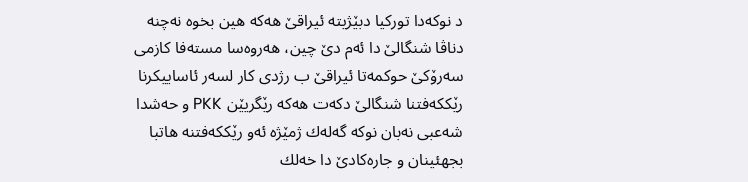د نوكه‌دا توركیا دبێژیته‌ ئیراقێ هه‌كه‌ هین بخوه‌ نه‌چنه‌ دناڤا شنگالێ دا ئه‌م دێ چین، هه‌روه‌سا مسته‌فا كازمی سه‌رۆكێ حوكمه‌تا ئیراقێ ب رژدی كار لسه‌ر ئاساییكرنا رێككه‌فتنا شنگالێ دكه‌ت هه‌كه‌ رێگریێن PKK و حه‌شدا شه‌عبی نه‌بان نوكه‌ گه‌له‌ك ژمێژه‌ ئه‌و رێككه‌فتنه‌ هاتبا بجهئینان و جاره‌كادێ دا خه‌لك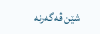شێن ڤه‌گه‌رنه‌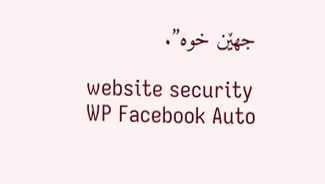جهێن خوه‌”.

website security
WP Facebook Auto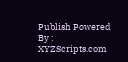Publish Powered By : XYZScripts.com